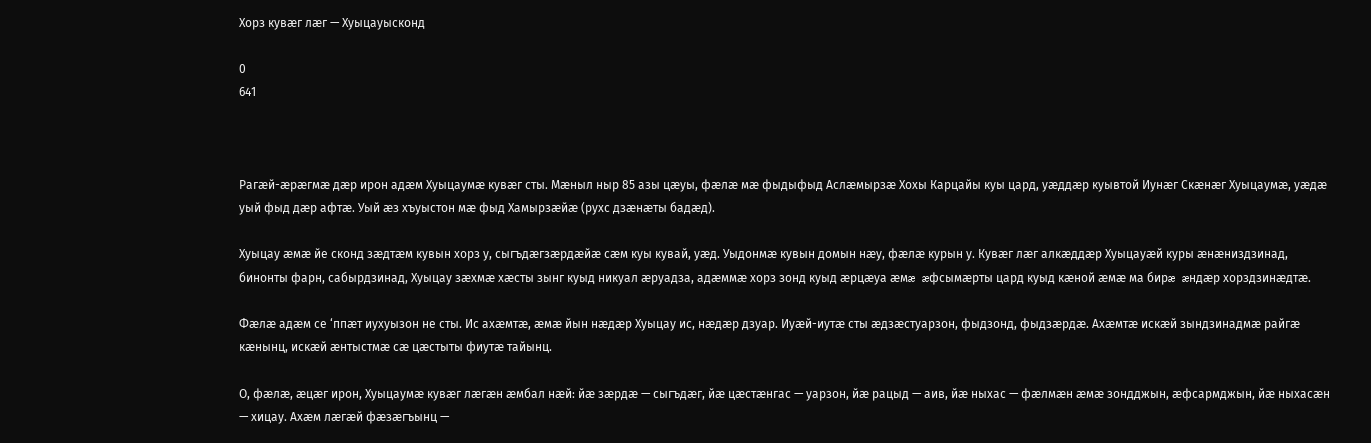Хорз кувæг лæг — Хуыцауысконд

0
641



Рагæй-æрæгмæ дæр ирон адæм Хуыцаумæ кувæг сты. Мæныл ныр 85 азы цæуы, фæлæ мæ фыдыфыд Аслæмырзæ Хохы Карцайы куы цард, уæддæр куывтой Иунæг Скæнæг Хуыцаумæ, уæдæ уый фыд дæр афтæ. Уый æз хъуыстон мæ фыд Хамырзæйæ (рухс дзæнæты бадæд).

Хуыцау æмæ йе сконд зæдтæм кувын хорз у, сыгъдæгзæрдæйæ сæм куы кувай, уæд. Уыдонмæ кувын домын нæу, фæлæ курын у. Кувæг лæг алкæддæр Хуыцауæй куры æнæниздзинад, бинонты фарн, сабырдзинад, Хуыцау зæхмæ хæсты зынг куыд никуал æруадза, адæммæ хорз зонд куыд æрцæуа æмæ æфсымæрты цард куыд кæной æмæ ма бирæ æндæр хорздзинæдтæ.

Фæлæ адæм се ‘ппæт иухуызон не сты. Ис ахæмтæ, æмæ йын нæдæр Хуыцау ис, нæдæр дзуар. Иуæй-иутæ сты æдзæстуарзон, фыдзонд, фыдзæрдæ. Ахæмтæ искæй зындзинадмæ райгæ кæнынц, искæй æнтыстмæ сæ цæстыты фиутæ тайынц.

О, фæлæ, æцæг ирон, Хуыцаумæ кувæг лæгæн æмбал нæй: йæ зæрдæ — сыгъдæг, йæ цæстæнгас — уарзон, йæ рацыд — аив, йæ ныхас — фæлмæн æмæ зондджын, æфсармджын, йæ ныхасæн — хицау. Ахæм лæгæй фæзæгъынц —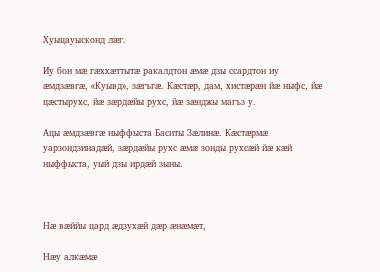Хуыцауысконд лæг.

Иу бон мæ гæххæттытæ ракалдтон æмæ дзы ссардтон иу æмдзæвгæ, «Куывд», зæгъгæ. Кæстæр, дам, хистæрæн йæ ныфс, йæ цæстырухс, йæ зæрдæйы рухс, йæ зæнджы магъз у.

Ацы æмдзæвгæ ныффыста Баситы Зæлинæ. Кæстæрмæ уарзондзинадæй, зæрдæйы рухс æмæ зонды рухсæй йæ кæй ныффыста, уый дзы ирдæй зыны.



Нæ вæййы цард æдзухæй дæр æнæмæт,

Нæу алкæмæ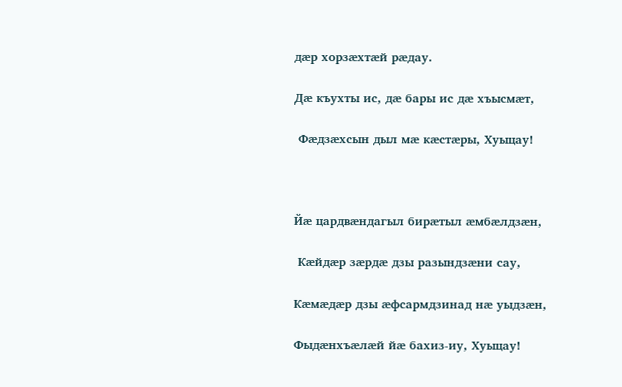дæр хорзæхтæй рæдау.

Дæ къухты ис, дæ бары ис дæ хъысмæт,

 Фæдзæхсын дыл мæ кæстæры, Хуыцау!



Йæ цардвæндагыл бирæтыл æмбæлдзæн,

 Кæйдæр зæрдæ дзы разындзæни сау,

Кæмæдæр дзы æфсармдзинад нæ уыдзæн,

Фыдæнхъæлæй йæ бахиз-иу, Хуыцау!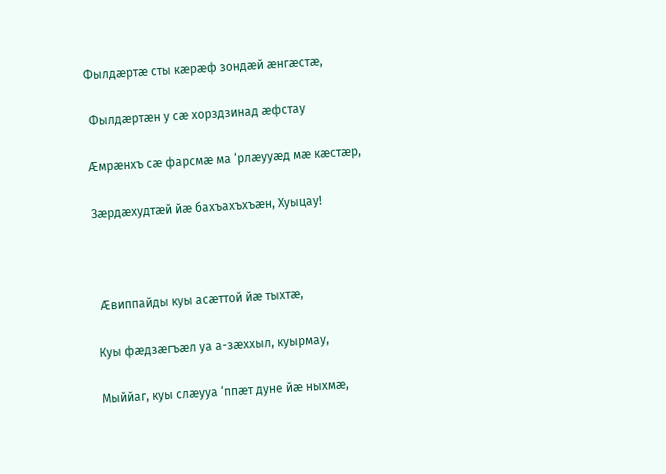Фылдæртæ сты кæрæф зондæй æнгæстæ,

 Фылдæртæн у сæ хорздзинад æфстау

Æмрæнхъ сæ фарсмæ ма ‘рлæууæд мæ кæстæр,

Зæрдæхудтæй йæ бахъахъхъæн, Хуыцау!



 Æвиппайды куы асæттой йæ тыхтæ,

Куы фæдзæгъæл уа а-зæххыл, куырмау,

Мыййаг, куы слæууа ‘ппæт дуне йæ ныхмæ,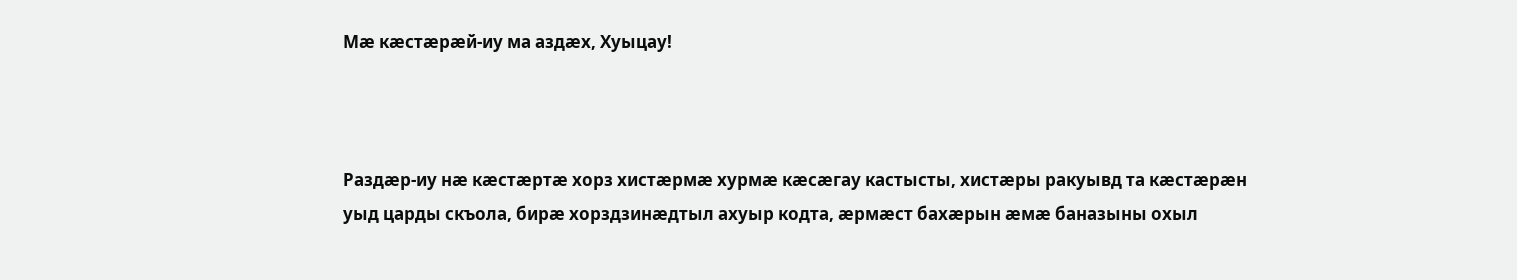Мæ кæстæрæй-иу ма аздæх, Хуыцау!



Раздæр-иу нæ кæстæртæ хорз хистæрмæ хурмæ кæсæгау кастысты, хистæры ракуывд та кæстæрæн уыд царды скъола, бирæ хорздзинæдтыл ахуыр кодта, æрмæст бахæрын æмæ баназыны охыл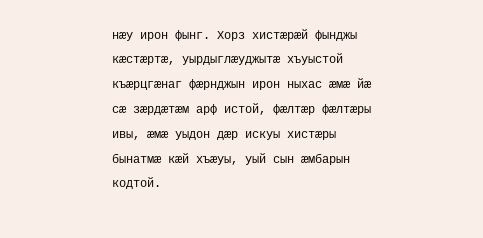нæу ирон фынг. Хорз хистæрæй фынджы кæстæртæ, уырдыглæуджытæ хъуыстой къæрцгæнаг фæрнджын ирон ныхас æмæ йæ сæ зæрдæтæм арф истой, фæлтæр фæлтæры ивы, æмæ уыдон дæр искуы хистæры бынатмæ кæй хъæуы, уый сын æмбарын кодтой.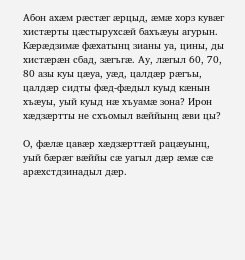Абон ахæм рæстæг æрцыд, æмæ хорз кувæг хистæрты цæстырухсæй бахъæуы агурын. Кæрæдзимæ фæхатынц зианы уа, цины, ды хистæрæн сбад, зæгъгæ. Ау, лæгыл 60, 70, 80 азы куы цæуа, уæд, цалдæр рæгъы, цалдæр сидты фæд-фæдыл куыд кæнын хъæуы, уый куыд нæ хъуамæ зона? Ирон хæдзæртты не схъомыл вæййынц æви цы?

О, фæлæ цавæр хæдзæрттæй рацæуынц, уый бæрæг вæййы сæ уагыл дæр æмæ сæ арæхстдзинадыл дæр.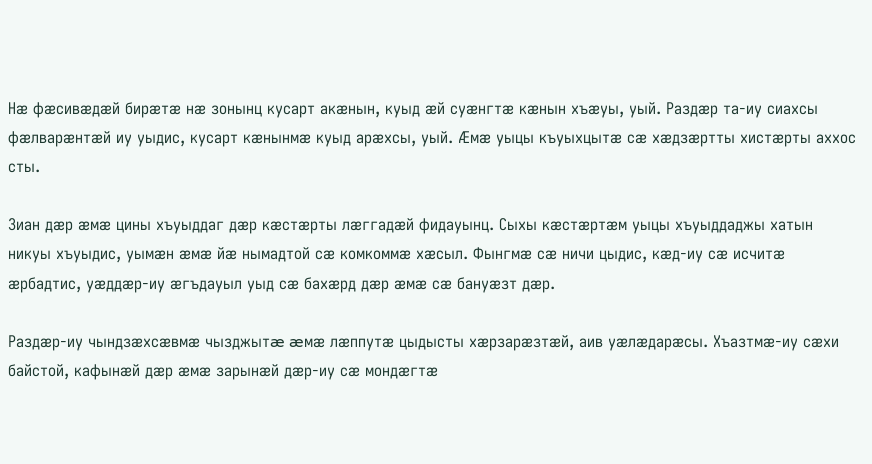Нæ фæсивæдæй бирæтæ нæ зонынц кусарт акæнын, куыд æй суæнгтæ кæнын хъæуы, уый. Раздæр та-иу сиахсы фæлварæнтæй иу уыдис, кусарт кæнынмæ куыд арæхсы, уый. Æмæ уыцы къуыхцытæ сæ хæдзæртты хистæрты аххос сты.

Зиан дæр æмæ цины хъуыддаг дæр кæстæрты лæггадæй фидауынц. Сыхы кæстæртæм уыцы хъуыддаджы хатын никуы хъуыдис, уымæн æмæ йæ нымадтой сæ комкоммæ хæсыл. Фынгмæ сæ ничи цыдис, кæд-иу сæ исчитæ æрбадтис, уæддæр-иу æгъдауыл уыд сæ бахæрд дæр æмæ сæ бануæзт дæр.

Раздæр-иу чындзæхсæвмæ чызджытæ æмæ лæппутæ цыдысты хæрзарæзтæй, аив уæлæдарæсы. Хъазтмæ-иу сæхи байстой, кафынæй дæр æмæ зарынæй дæр-иу сæ мондæгтæ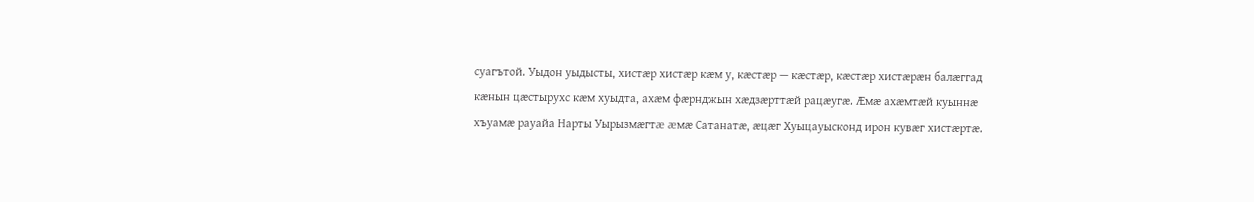суагътой. Уыдон уыдысты, хистæр хистæр кæм у, кæстæр — кæстæр, кæстæр хистæрæн балæггад кæнын цæстырухс кæм хуыдта, ахæм фæрнджын хæдзæрттæй рацæугæ. Æмæ ахæмтæй куыннæ хъуамæ рауайа Нарты Уырызмæгтæ æмæ Сатанатæ, æцæг Хуыцауысконд ирон кувæг хистæртæ.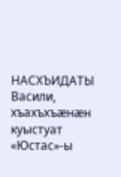НАСХЪИДАТЫ Васили, хъахъхъæнæн куыстуат «Юстас»-ы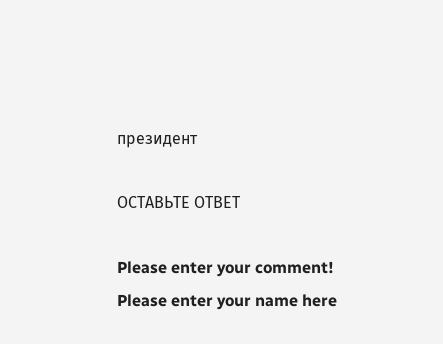президент

ОСТАВЬТЕ ОТВЕТ

Please enter your comment!
Please enter your name here